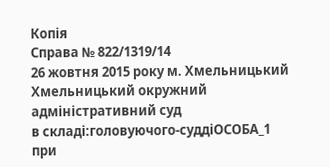Копія
Справа № 822/1319/14
26 жовтня 2015 року м. Хмельницький
Хмельницький окружний адміністративний суд
в складі:головуючого-суддіОСОБА_1
при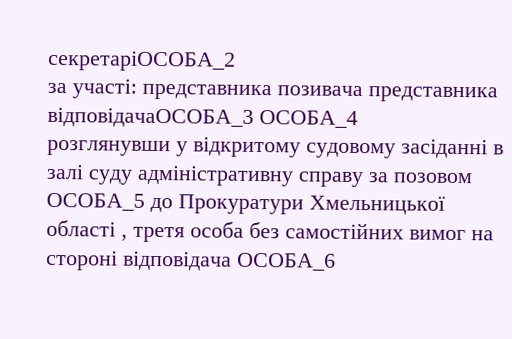секретаріОСОБА_2
за участі: представника позивача представника відповідачаОСОБА_3 ОСОБА_4
розглянувши у відкритому судовому засіданні в залі суду адміністративну справу за позовом ОСОБА_5 до Прокуратури Хмельницької області , третя особа без самостійних вимог на стороні відповідача ОСОБА_6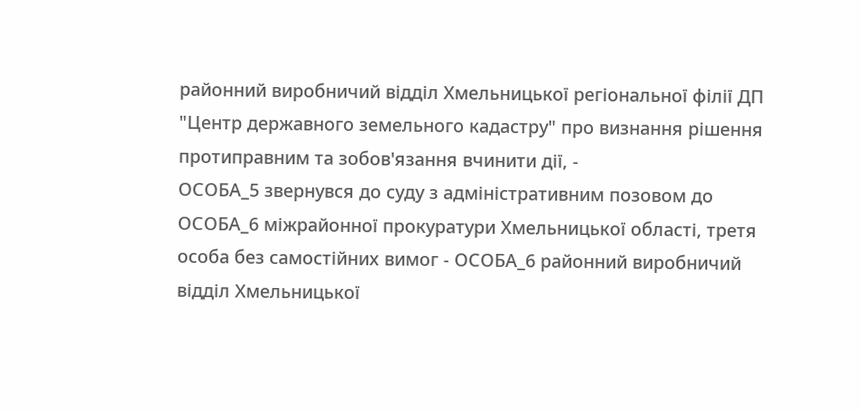районний виробничий відділ Хмельницької регіональної філії ДП "Центр державного земельного кадастру" про визнання рішення протиправним та зобов'язання вчинити дії, -
ОСОБА_5 звернувся до суду з адміністративним позовом до ОСОБА_6 міжрайонної прокуратури Хмельницької області, третя особа без самостійних вимог - ОСОБА_6 районний виробничий відділ Хмельницької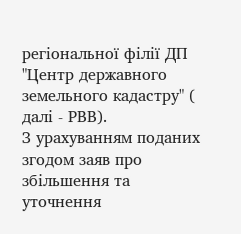регіональної філії ДП "Центр державного земельного кадастру" ( далі - РВВ).
З урахуванням поданих згодом заяв про збільшення та уточнення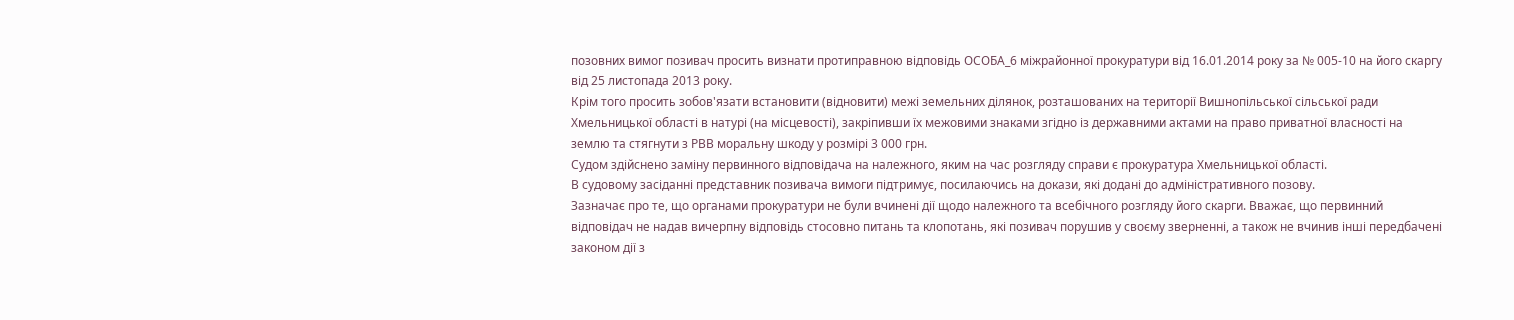позовних вимог позивач просить визнати протиправною відповідь ОСОБА_6 міжрайонної прокуратури від 16.01.2014 року за № 005-10 на його скаргу від 25 листопада 2013 року.
Крім того просить зобов'язати встановити (відновити) межі земельних ділянок, розташованих на території Вишнопільської сільської ради Хмельницької області в натурі (на місцевості), закріпивши їх межовими знаками згідно із державними актами на право приватної власності на землю та стягнути з РВВ моральну шкоду у розмірі 3 000 грн.
Судом здійснено заміну первинного відповідача на належного, яким на час розгляду справи є прокуратура Хмельницької області.
В судовому засіданні представник позивача вимоги підтримує, посилаючись на докази, які додані до адміністративного позову.
Зазначає про те, що органами прокуратури не були вчинені дії щодо належного та всебічного розгляду його скарги. Вважає, що первинний відповідач не надав вичерпну відповідь стосовно питань та клопотань, які позивач порушив у своєму зверненні, а також не вчинив інші передбачені законом дії з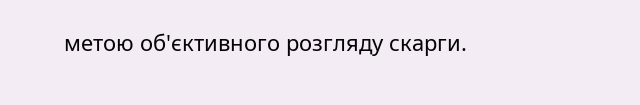метою об'єктивного розгляду скарги.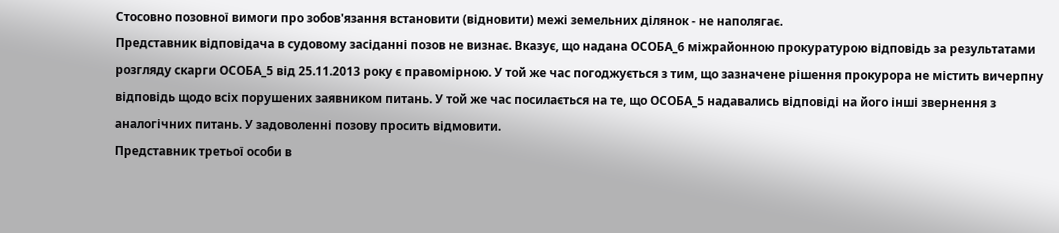Стосовно позовної вимоги про зобов'язання встановити (відновити) межі земельних ділянок - не наполягає.
Представник відповідача в судовому засіданні позов не визнає. Вказує, що надана ОСОБА_6 міжрайонною прокуратурою відповідь за результатами розгляду скарги ОСОБА_5 від 25.11.2013 року є правомірною. У той же час погоджується з тим, що зазначене рішення прокурора не містить вичерпну відповідь щодо всіх порушених заявником питань. У той же час посилається на те, що ОСОБА_5 надавались відповіді на його інші звернення з аналогічних питань. У задоволенні позову просить відмовити.
Представник третьої особи в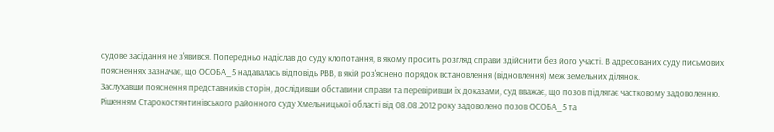судове засідання не з'явився. Попередньо надіслав до суду клопотання, в якому просить розгляд справи здійснити без його участі. В адресованих суду письмових поясненнях зазначає, що ОСОБА_5 надавалась відповідь РВВ, в якій роз'яснено порядок встановлення (відновлення) меж земельних ділянок.
Заслухавши пояснення представників сторін, дослідивши обставини справи та перевіривши їх доказами, суд вважає, що позов підлягає частковому задоволенню.
Рішенням Старокостянтинівського районного суду Хмельницької області від 08.08.2012 року задоволено позов ОСОБА_5 та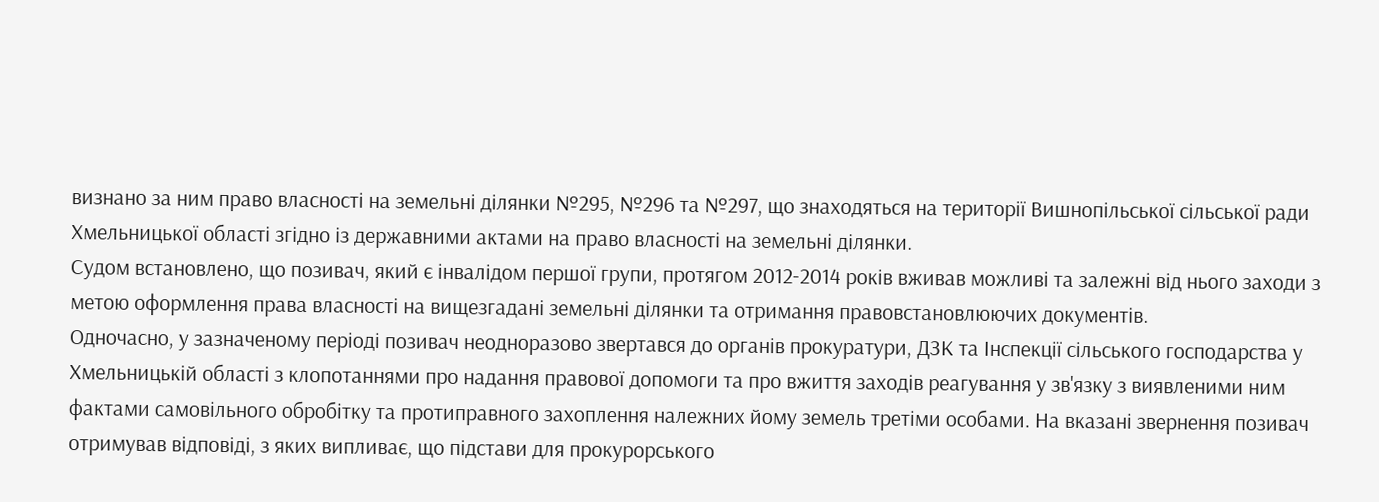визнано за ним право власності на земельні ділянки №295, №296 та №297, що знаходяться на території Вишнопільської сільської ради Хмельницької області згідно із державними актами на право власності на земельні ділянки.
Судом встановлено, що позивач, який є інвалідом першої групи, протягом 2012-2014 років вживав можливі та залежні від нього заходи з метою оформлення права власності на вищезгадані земельні ділянки та отримання правовстановлюючих документів.
Одночасно, у зазначеному періоді позивач неодноразово звертався до органів прокуратури, ДЗК та Інспекції сільського господарства у Хмельницькій області з клопотаннями про надання правової допомоги та про вжиття заходів реагування у зв'язку з виявленими ним фактами самовільного обробітку та протиправного захоплення належних йому земель третіми особами. На вказані звернення позивач отримував відповіді, з яких випливає, що підстави для прокурорського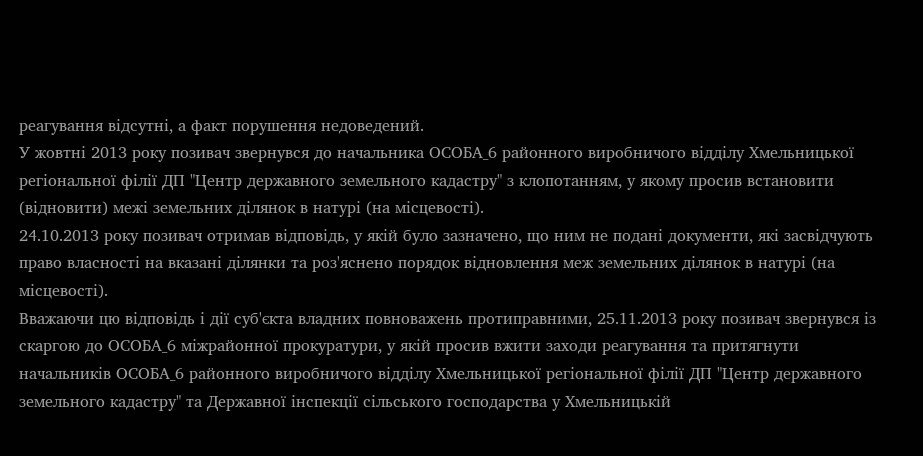реагування відсутні, а факт порушення недоведений.
У жовтні 2013 року позивач звернувся до начальника ОСОБА_6 районного виробничого відділу Хмельницької регіональної філії ДП "Центр державного земельного кадастру" з клопотанням, у якому просив встановити (відновити) межі земельних ділянок в натурі (на місцевості).
24.10.2013 року позивач отримав відповідь, у якій було зазначено, що ним не подані документи, які засвідчують право власності на вказані ділянки та роз'яснено порядок відновлення меж земельних ділянок в натурі (на місцевості).
Вважаючи цю відповідь і дії суб'єкта владних повноважень протиправними, 25.11.2013 року позивач звернувся із скаргою до ОСОБА_6 міжрайонної прокуратури, у якій просив вжити заходи реагування та притягнути начальників ОСОБА_6 районного виробничого відділу Хмельницької регіональної філії ДП "Центр державного земельного кадастру" та Державної інспекції сільського господарства у Хмельницькій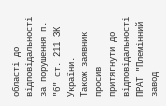області до відповідальності за порушення п. "б" ст. 211 ЗК України.
Також заявник просив притягнути до відповідальності ПРАТ "Племінний завод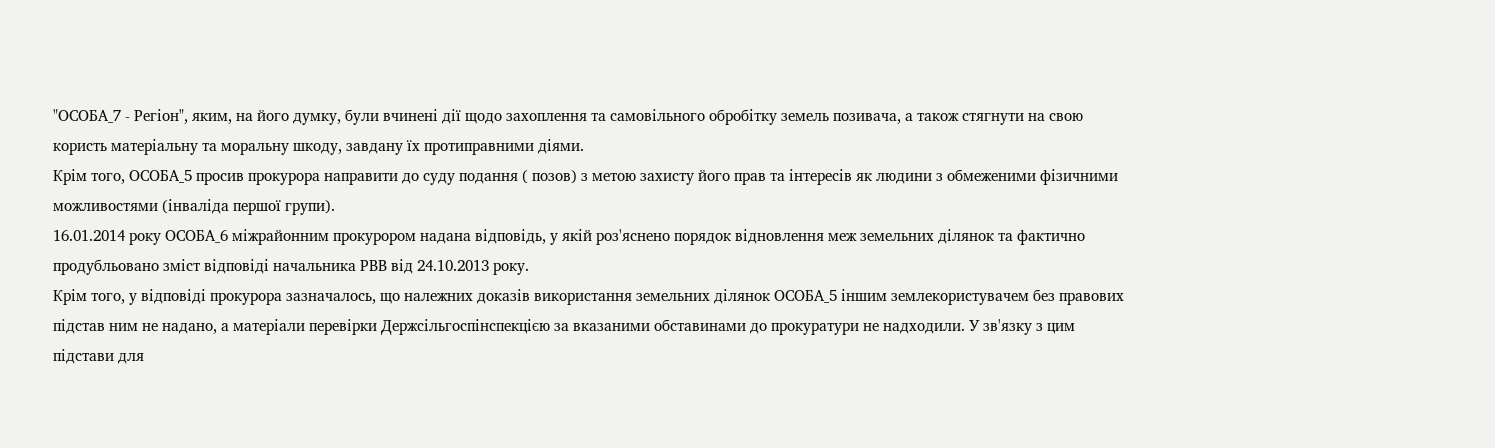"ОСОБА_7 - Регіон", яким, на його думку, були вчинені дії щодо захоплення та самовільного обробітку земель позивача, а також стягнути на свою користь матеріальну та моральну шкоду, завдану їх протиправними діями.
Крім того, ОСОБА_5 просив прокурора направити до суду подання ( позов) з метою захисту його прав та інтересів як людини з обмеженими фізичними можливостями (інваліда першої групи).
16.01.2014 року ОСОБА_6 міжрайонним прокурором надана відповідь, у якій роз'яснено порядок відновлення меж земельних ділянок та фактично продубльовано зміст відповіді начальника РВВ від 24.10.2013 року.
Крім того, у відповіді прокурора зазначалось, що належних доказів використання земельних ділянок ОСОБА_5 іншим землекористувачем без правових підстав ним не надано, а матеріали перевірки Держсільгоспінспекцією за вказаними обставинами до прокуратури не надходили. У зв'язку з цим підстави для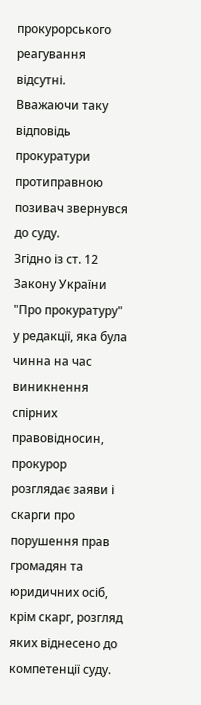прокурорського реагування відсутні.
Вважаючи таку відповідь прокуратури протиправною позивач звернувся до суду.
Згідно із ст. 12 Закону України "Про прокуратуру" у редакції, яка була чинна на час виникнення спірних правовідносин, прокурор розглядає заяви і скарги про порушення прав громадян та юридичних осіб, крім скарг, розгляд яких віднесено до компетенції суду.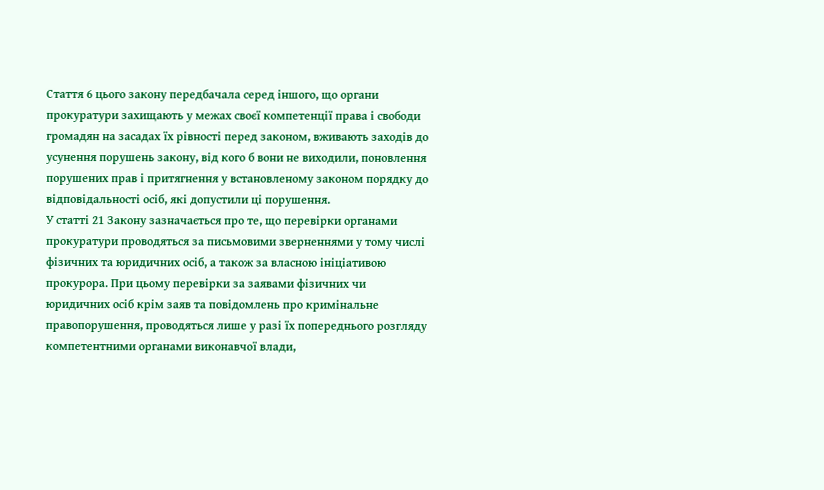Стаття 6 цього закону передбачала серед іншого, що органи прокуратури захищають у межах своєї компетенції права і свободи громадян на засадах їх рівності перед законом, вживають заходів до усунення порушень закону, від кого б вони не виходили, поновлення порушених прав і притягнення у встановленому законом порядку до відповідальності осіб, які допустили ці порушення.
У статті 21 Закону зазначається про те, що перевірки органами прокуратури проводяться за письмовими зверненнями у тому числі фізичних та юридичних осіб, а також за власною ініціативою прокурора. При цьому перевірки за заявами фізичних чи юридичних осіб крім заяв та повідомлень про кримінальне правопорушення, проводяться лише у разі їх попереднього розгляду компетентними органами виконавчої влади,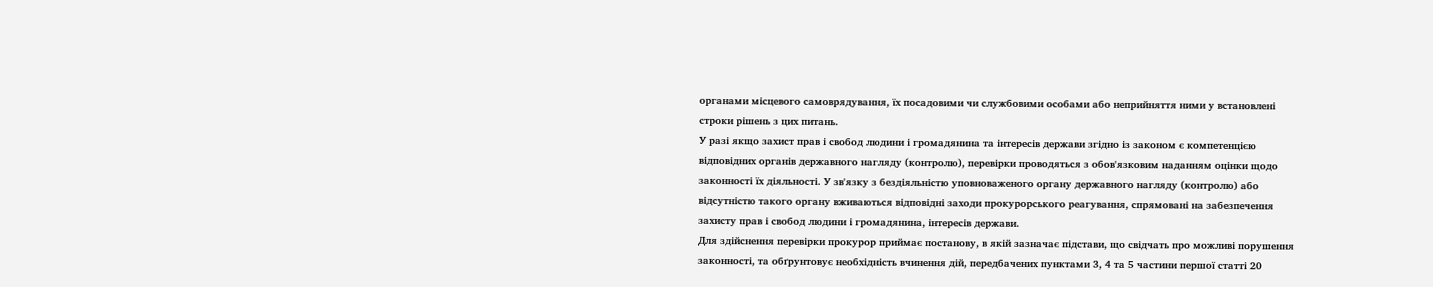органами місцевого самоврядування, їх посадовими чи службовими особами або неприйняття ними у встановлені строки рішень з цих питань.
У разі якщо захист прав і свобод людини і громадянина та інтересів держави згідно із законом є компетенцією відповідних органів державного нагляду (контролю), перевірки проводяться з обов'язковим наданням оцінки щодо законності їх діяльності. У зв'язку з бездіяльністю уповноваженого органу державного нагляду (контролю) або відсутністю такого органу вживаються відповідні заходи прокурорського реагування, спрямовані на забезпечення захисту прав і свобод людини і громадянина, інтересів держави.
Для здійснення перевірки прокурор приймає постанову, в якій зазначає підстави, що свідчать про можливі порушення законності, та обґрунтовує необхідність вчинення дій, передбачених пунктами 3, 4 та 5 частини першої статті 20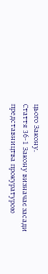цього Закону.
Стаття 36-1 Закону визначає засади представництва прокуратурою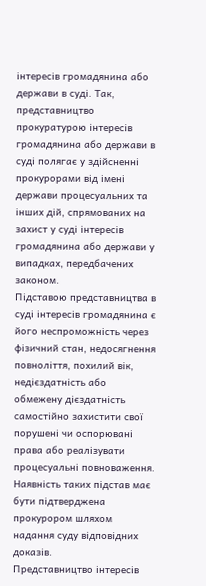інтересів громадянина або держави в суді. Так, представництво прокуратурою інтересів громадянина або держави в суді полягає у здійсненні прокурорами від імені держави процесуальних та інших дій, спрямованих на захист у суді інтересів громадянина або держави у випадках, передбачених законом.
Підставою представництва в суді інтересів громадянина є його неспроможність через фізичний стан, недосягнення повноліття, похилий вік, недієздатність або обмежену дієздатність самостійно захистити свої порушені чи оспорювані права або реалізувати процесуальні повноваження. Наявність таких підстав має бути підтверджена прокурором шляхом надання суду відповідних доказів.
Представництво інтересів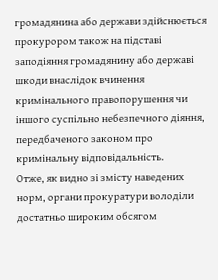громадянина або держави здійснюється прокурором також на підставі заподіяння громадянину або державі шкоди внаслідок вчинення кримінального правопорушення чи іншого суспільно небезпечного діяння, передбаченого законом про кримінальну відповідальність.
Отже, як видно зі змісту наведених норм, органи прокуратури володіли достатньо широким обсягом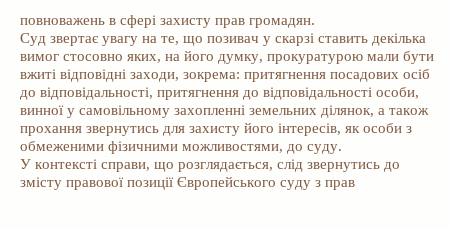повноважень в сфері захисту прав громадян.
Суд звертає увагу на те, що позивач у скарзі ставить декілька вимог стосовно яких, на його думку, прокуратурою мали бути вжиті відповідні заходи, зокрема: притягнення посадових осіб до відповідальності, притягнення до відповідальності особи, винної у самовільному захопленні земельних ділянок, а також прохання звернутись для захисту його інтересів, як особи з обмеженими фізичними можливостями, до суду.
У контексті справи, що розглядається, слід звернутись до змісту правової позиції Європейського суду з прав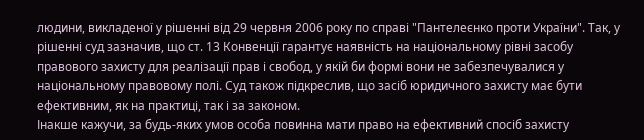людини, викладеної у рішенні від 29 червня 2006 року по справі "Пантелеєнко проти України". Так, у рішенні суд зазначив, що ст. 13 Конвенції гарантує наявність на національному рівні засобу правового захисту для реалізації прав і свобод, у якій би формі вони не забезпечувалися у національному правовому полі. Суд також підкреслив, що засіб юридичного захисту має бути ефективним, як на практиці, так і за законом.
Інакше кажучи, за будь-яких умов особа повинна мати право на ефективний спосіб захисту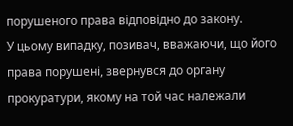порушеного права відповідно до закону.
У цьому випадку, позивач, вважаючи, що його права порушені, звернувся до органу прокуратури, якому на той час належали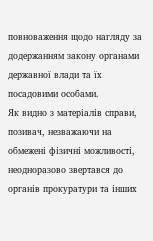повноваження щодо нагляду за додержанням закону органами державної влади та їх посадовими особами.
Як видно з матеріалів справи, позивач, незважаючи на обмежені фізичні можливості, неодноразово звертався до органів прокуратури та інших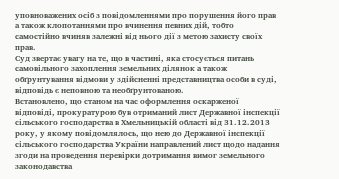уповноважених осіб з повідомленнями про порушення його прав а також клопотаннями про вчинення певних дій, тобто самостійно вчиняв залежні від нього дії з метою захисту своїх прав.
Суд звертає увагу на те, що в частині, яка стосується питань самовільного захоплення земельних ділянок а також обґрунтування відмови у здійсненні представництва особи в суді, відповідь є неповною та необґрунтованою.
Встановлено, що станом на час оформлення оскарженої відповіді, прокуратурою був отриманий лист Державної інспекції сільського господарства в Хмельницькій області від 31.12.2013 року, у якому повідомлялось, що нею до Державної інспекції сільського господарства України направлений лист щодо надання згоди на проведення перевірки дотримання вимог земельного законодавства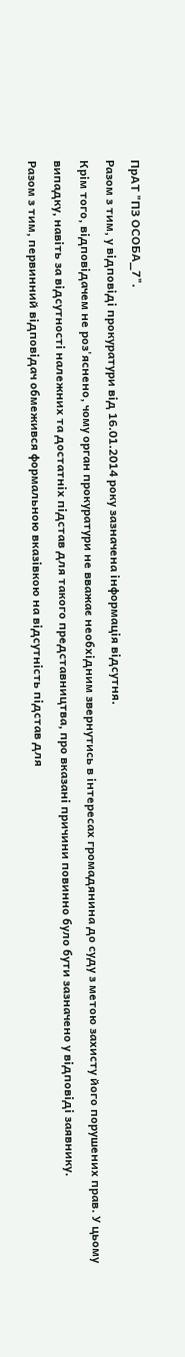ПрАТ "ПЗ ОСОБА_7".
Разом з тим, у відповіді прокуратури від 16.01.2014 року зазначена інформація відсутня.
Крім того, відповідачем не роз'яснено, чому орган прокуратури не вважає необхідним звернутись в інтересах громадянина до суду з метою захисту його порушених прав. У цьому випадку, навіть за відсутності належних та достатніх підстав для такого представництва, про вказані причини повинно було бути зазначено у відповіді заявнику.
Разом з тим, первинний відповідач обмежився формальною вказівкою на відсутність підстав для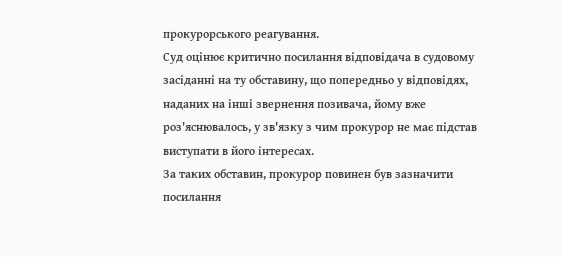прокурорського реагування.
Суд оцінює критично посилання відповідача в судовому засіданні на ту обставину, що попередньо у відповідях, наданих на інші звернення позивача, йому вже роз'яснювалось, у зв'язку з чим прокурор не має підстав виступати в його інтересах.
За таких обставин, прокурор повинен був зазначити посилання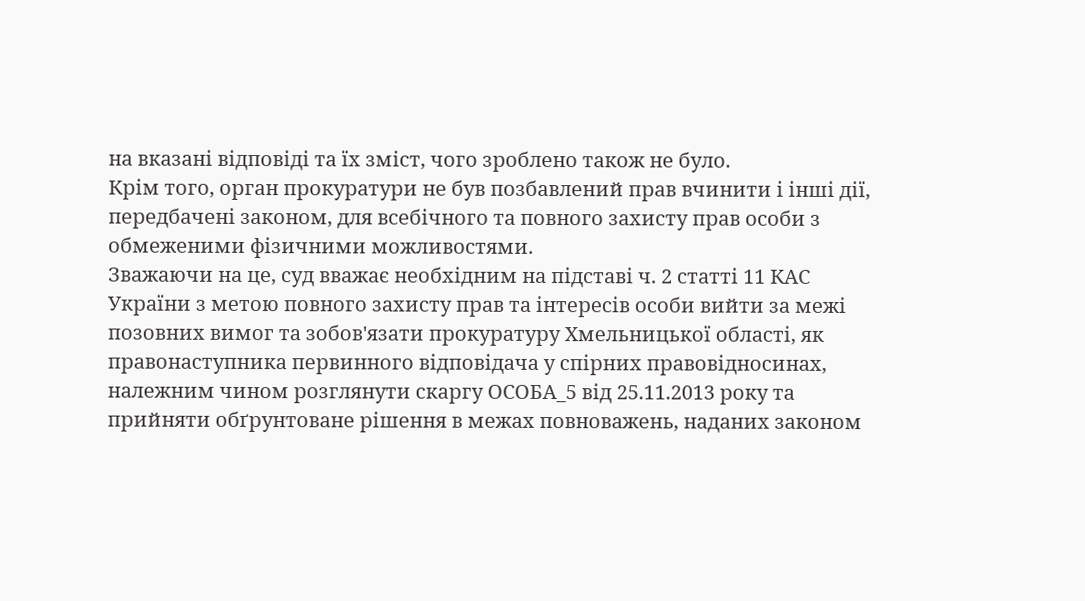на вказані відповіді та їх зміст, чого зроблено також не було.
Крім того, орган прокуратури не був позбавлений прав вчинити і інші дії, передбачені законом, для всебічного та повного захисту прав особи з обмеженими фізичними можливостями.
Зважаючи на це, суд вважає необхідним на підставі ч. 2 статті 11 КАС України з метою повного захисту прав та інтересів особи вийти за межі позовних вимог та зобов'язати прокуратуру Хмельницької області, як правонаступника первинного відповідача у спірних правовідносинах, належним чином розглянути скаргу ОСОБА_5 від 25.11.2013 року та прийняти обґрунтоване рішення в межах повноважень, наданих законом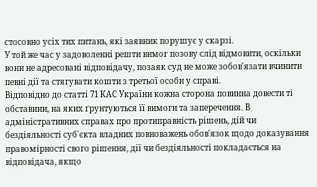стосовно усіх тих питань, які заявник порушує у скарзі.
У той же час у задоволенні решти вимог позову слід відмовити, оскільки вони не адресовані відповідачу, позаяк суд не може зобов'язати вчинити певні дії та стягувати кошти з третьої особи у справі.
Відповідно до статті 71 КАС України кожна сторона повинна довести ті обставини, на яких ґрунтуються її вимоги та заперечення. В адміністративних справах про протиправність рішень, дій чи бездіяльності суб'єкта владних повноважень обов'язок щодо доказування правомірності свого рішення, дії чи бездіяльності покладається на відповідача, якщо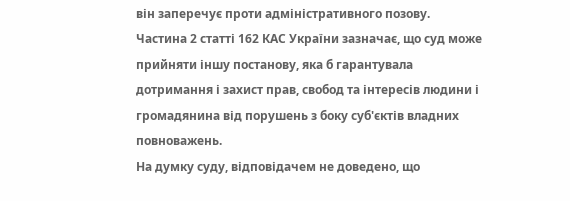він заперечує проти адміністративного позову.
Частина 2 статті 162 КАС України зазначає, що суд може прийняти іншу постанову, яка б гарантувала дотримання і захист прав, свобод та інтересів людини і громадянина від порушень з боку суб'єктів владних повноважень.
На думку суду, відповідачем не доведено, що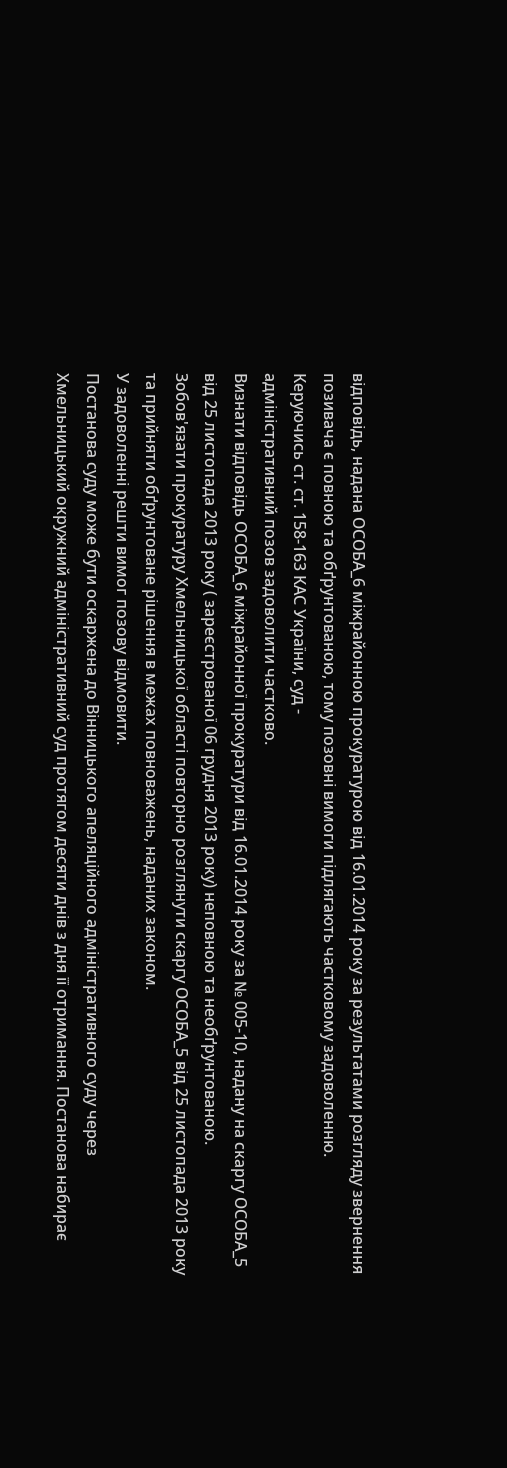відповідь, надана ОСОБА_6 міжрайонною прокуратурою від 16.01.2014 року за результатами розгляду звернення позивача є повною та обґрунтованою, тому позовні вимоги підлягають частковому задоволенню.
Керуючись ст. ст. 158-163 КАС України, суд -
адміністративний позов задоволити частково.
Визнати відповідь ОСОБА_6 міжрайонної прокуратури від 16.01.2014 року за № 005-10, надану на скаргу ОСОБА_5 від 25 листопада 2013 року ( зареєстрованої 06 грудня 2013 року) неповною та необґрунтованою.
Зобов'язати прокуратуру Хмельницької області повторно розглянути скаргу ОСОБА_5 від 25 листопада 2013 року та прийняти обґрунтоване рішення в межах повноважень, наданих законом.
У задоволенні решти вимог позову відмовити.
Постанова суду може бути оскаржена до Вінницького апеляційного адміністративного суду через Хмельницький окружний адміністративний суд протягом десяти днів з дня її отримання. Постанова набирає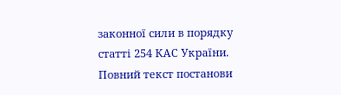законної сили в порядку статті 254 КАС України.
Повний текст постанови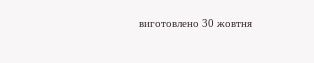виготовлено 30 жовтня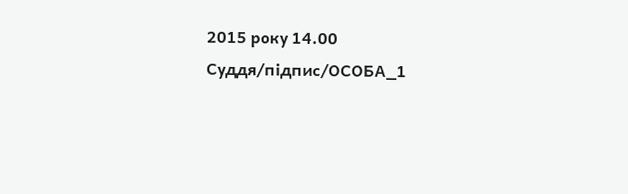2015 року 14.00
Суддя/підпис/ОСОБА_1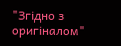"Згідно з оригіналом"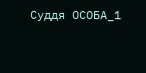Суддя ОСОБА_1